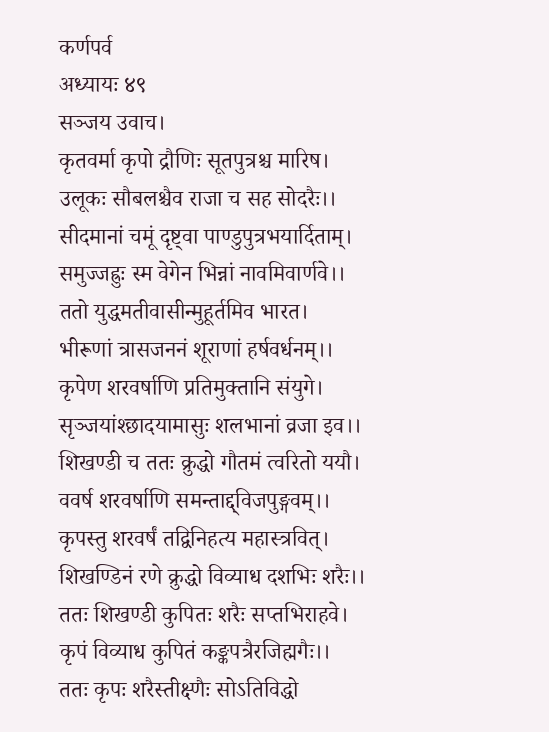कर्णपर्व
अध्यायः ४९
सञ्जय उवाच।
कृतवर्मा कृपो द्रौणिः सूतपुत्रश्च मारिष।
उलूकः सौबलश्चैव राजा च सह सोदरैः।।
सीदमानां चमूं दृष्ट्वा पाण्डुपुत्रभयार्दिताम्।
समुज्जह्रुः स्म वेगेन भिन्नां नावमिवार्णवे।।
ततो युद्धमतीवासीन्मुहूर्तमिव भारत।
भीरूणां त्रासजननं शूराणां हर्षवर्धनम्।।
कृपेण शरवर्षाणि प्रतिमुक्तानि संयुगे।
सृञ्जयांश्छादयामासुः शलभानां व्रजा इव।।
शिखण्डी च ततः क्रुद्धो गौतमं त्वरितो ययौ।
ववर्ष शरवर्षाणि समन्ताद्द्विजपुङ्गवम्।।
कृपस्तु शरवर्षं तद्विनिहत्य महास्त्रवित्।
शिखण्डिनं रणे क्रुद्धो विव्याध दशभिः शरैः।।
ततः शिखण्डी कुपितः शरैः सप्तभिराहवे।
कृपं विव्याध कुपितं कङ्कपत्रैरजिह्मगैः।।
ततः कृपः शरैस्तीक्ष्णैः सोऽतिविद्धो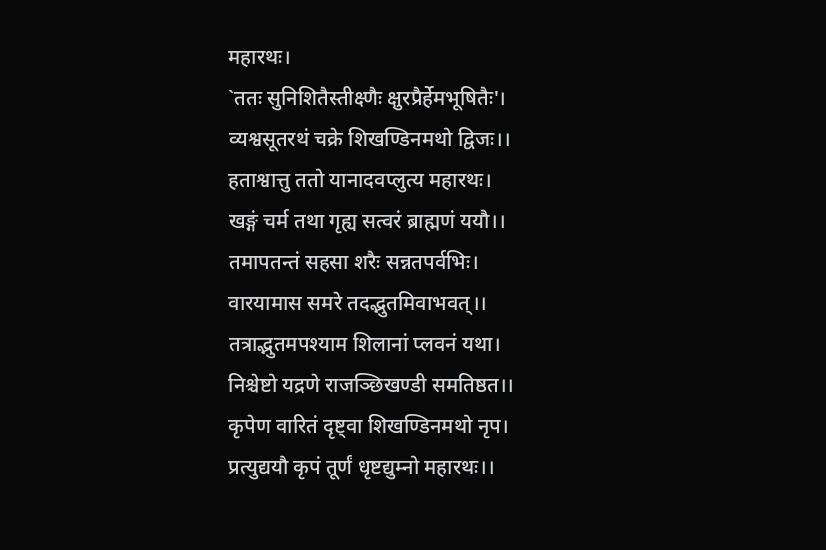महारथः।
`ततः सुनिशितैस्तीक्ष्णैः क्षुरप्रैर्हेमभूषितैः'।
व्यश्वसूतरथं चक्रे शिखण्डिनमथो द्विजः।।
हताश्वात्तु ततो यानादवप्लुत्य महारथः।
खङ्गं चर्म तथा गृह्य सत्वरं ब्राह्मणं ययौ।।
तमापतन्तं सहसा शरैः सन्नतपर्वभिः।
वारयामास समरे तदद्भुतमिवाभवत्।।
तत्राद्भुतमपश्याम शिलानां प्लवनं यथा।
निश्चेष्टो यद्रणे राजञ्छिखण्डी समतिष्ठत।।
कृपेण वारितं दृष्ट्वा शिखण्डिनमथो नृप।
प्रत्युद्ययौ कृपं तूर्णं धृष्टद्युम्नो महारथः।।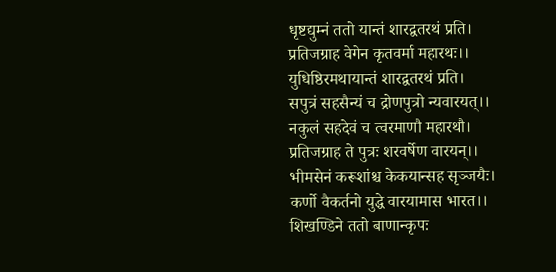धृष्टद्युम्नं ततो यान्तं शारद्वतरथं प्रति।
प्रतिजग्राह वेगेन कृतवर्मा महारथः।।
युधिष्ठिरमथायान्तं शारद्वतरथं प्रति।
सपुत्रं सहसैन्यं च द्रोणपुत्रो न्यवारयत्।।
नकुलं सहदेवं च त्वरमाणौ महारथौ।
प्रतिजग्राह ते पुत्रः शरवर्षेण वारयन्।।
भीमसेनं करूशांश्च केकयान्सह सृञ्जयैः।
कर्णो वैकर्तनो युद्धे वारयामास भारत।।
शिखण्डिने ततो बाणान्कृपः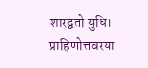शारद्वतो युधि।
प्राहिणोत्तवरया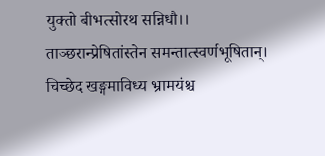युक्तो बीभत्सोरथ सन्निधौ।।
ताञ्छरान्प्रेषितांस्तेन समन्तात्स्वर्णभूषितान्।
चिच्छेद खङ्गमाविध्य भ्रामयंश्च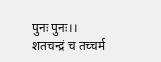पुनः पुनः।।
शतचन्द्रं च तच्चर्म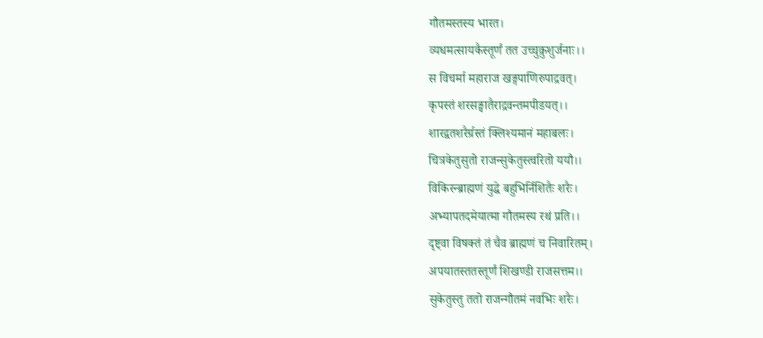गौतमस्तस्य भारत।
व्यधमत्सायकैस्तूर्णं तत उच्चुक्रुशुर्जनाः।।
स विचर्मा महाराज खङ्गपाणिरुपाद्रवत्।
कृपस्तं शरसङ्घातैराद्रवन्तमपीडयत्।।
शारद्वतशरैर्ग्रस्तं क्लिश्यमानं महाबलः।
चित्रकेतुसुतो राजन्सुकेतुस्त्वरितो ययौ।।
विकिरन्ब्राह्मणं युद्धे बहुभिर्निशितैः शरैः।
अभ्यापतदमेयात्मा गौतमस्य रथं प्रति।।
दृष्ट्वा विषक्तं तं चैव ब्राह्मणं च निवारितम्।
अपयातस्ततस्तूर्णं शिखण्डी राजसत्तम।।
सुकेतुस्तु ततो राजन्गौतमं नवभिः शरैः।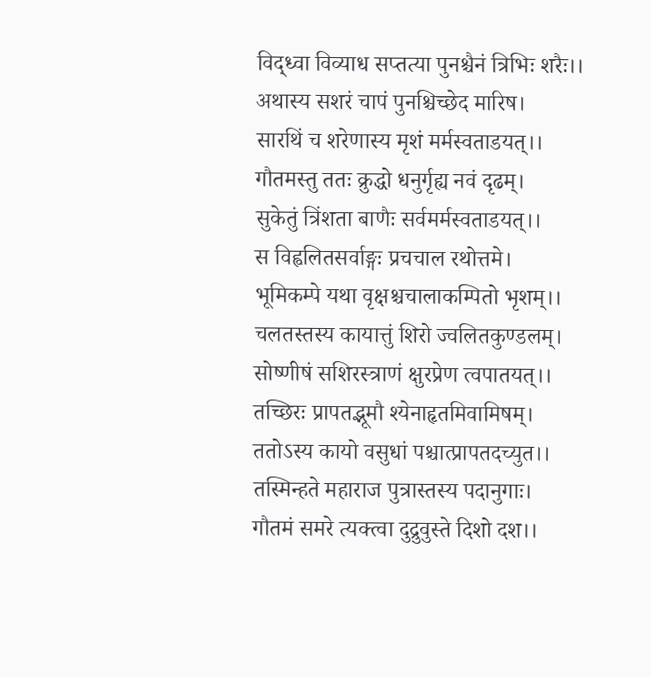विद्ध्वा विव्याध सप्तत्या पुनश्चैनं त्रिभिः शरैः।।
अथास्य सशरं चापं पुनश्चिच्छेद मारिष।
सारथिं च शरेणास्य मृशं मर्मस्वताडयत्।।
गौतमस्तु ततः क्रुद्धो धनुर्गृह्य नवं दृढम्।
सुकेतुं त्रिंशता बाणैः सर्वमर्मस्वताडयत्।।
स विह्वलितसर्वाङ्गः प्रचचाल रथोत्तमे।
भूमिकम्पे यथा वृक्षश्चचालाकम्पितो भृशम्।।
चलतस्तस्य कायात्तुं शिरो ज्वलितकुण्डलम्।
सोष्णीषं सशिरस्त्राणं क्षुरप्रेण त्वपातयत्।।
तच्छिरः प्रापतद्भूमौ श्येनाहृतमिवामिषम्।
ततोऽस्य कायो वसुधां पश्चात्प्रापतदच्युत।।
तस्मिन्हते महाराज पुत्रास्तस्य पदानुगाः।
गौतमं समरे त्यक्त्वा दुद्रुवुस्ते दिशो दश।।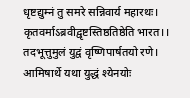धृष्टद्युम्नं तु समरे सन्निवार्य महारथः।
कृतवर्माऽब्रवीद्वृष्टस्तिष्ठतिष्ठेति भारत।।
तदभूत्तुमुलं युद्वं वृष्णिपार्षतयो रणे।
आमिषार्थे यथा युद्धं श्येनयोः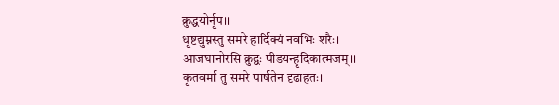क्रुद्धयोर्नृप।।
धृष्टद्युम्नस्तु समरे हार्दिक्यं नवभिः शरैः।
आजघानोरसि क्रुद्वः पीडयन्हृदिकात्मजम्।।
कृतवर्मा तु समरे पार्षतेन दृढाहतः।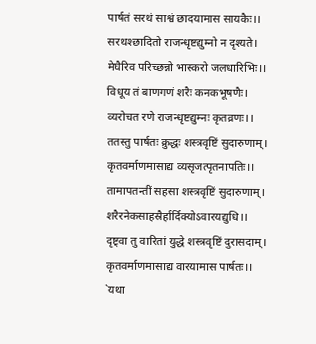पार्षतं सरथं साश्वं छादयामास सायकैः।।
सरथश्छादितो राजन्धृष्टद्युम्नो न दृश्यते।
मेघैरिव परिच्छन्नो भास्करो जलधारिभिः।।
विधूय तं बाणगणं शरैः कनकभूषणैः।
व्यरोचत रणे राजन्धृष्टद्युम्नः कृतव्रणः।।
ततस्तु पार्षतः क्रुद्धः शस्त्रवृष्टिं सुदारुणाम्।
कृतवर्माणमासाद्य व्यसृजत्पृतनापतिः।।
तामापतन्तीं सहसा शस्त्रवृष्टिं सुदारुणाम्।
शरैरनेकसाहस्रैर्हार्दिक्योऽवारयद्युधि।।
दृष्ट्वा तु वारितां युद्धे शस्त्रवृष्टिं दुरासदाम्।
कृतवर्माणमासाद्य वारयामास पार्षतः।।
`यथा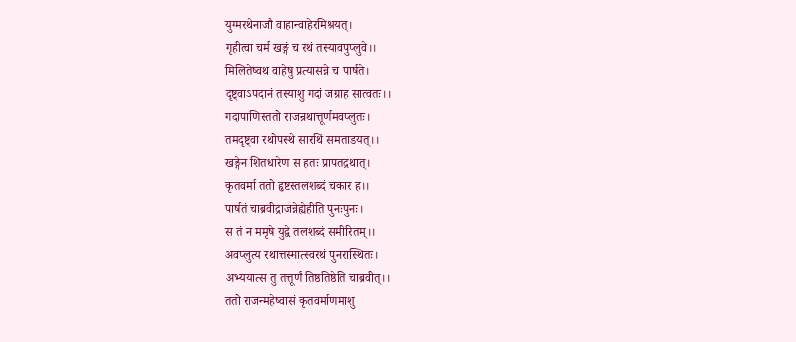युग्मरथेनाजौ वाहान्वाहेरमिश्रयत्।
गृहीत्वा चर्म खङ्गं च रथं तस्यावपुप्लुवे।।
मिलितेष्वथ वाहेषु प्रत्यासन्ने च पार्षते।
दृष्ट्वाऽपदानं तस्याशु गदां जग्राह सात्वतः।।
गदापाणिस्ततो राजन्रथात्तूर्णमवप्लुतः।
तमदृष्ट्वा रथोपस्थे सारथिं समताडयत्।।
खङ्गेन शितधारेण स हतः प्रापतद्रथात्।
कृतवर्मा ततो हृष्टस्तलशब्दं चकार ह।।
पार्षतं चाब्रवीद्राजन्नेह्येहीति पुनःपुनः।
स तं न ममृषे युद्वे तलशब्दं समीरितम्।।
अवप्लुत्य रथात्तस्मात्स्वरथं पुनरास्थितः।
अभ्ययात्स तु तत्तूर्णं तिष्ठतिष्ठेति चाब्रवीत्।।
ततो राजन्महेष्वासं कृतवर्माणमाशु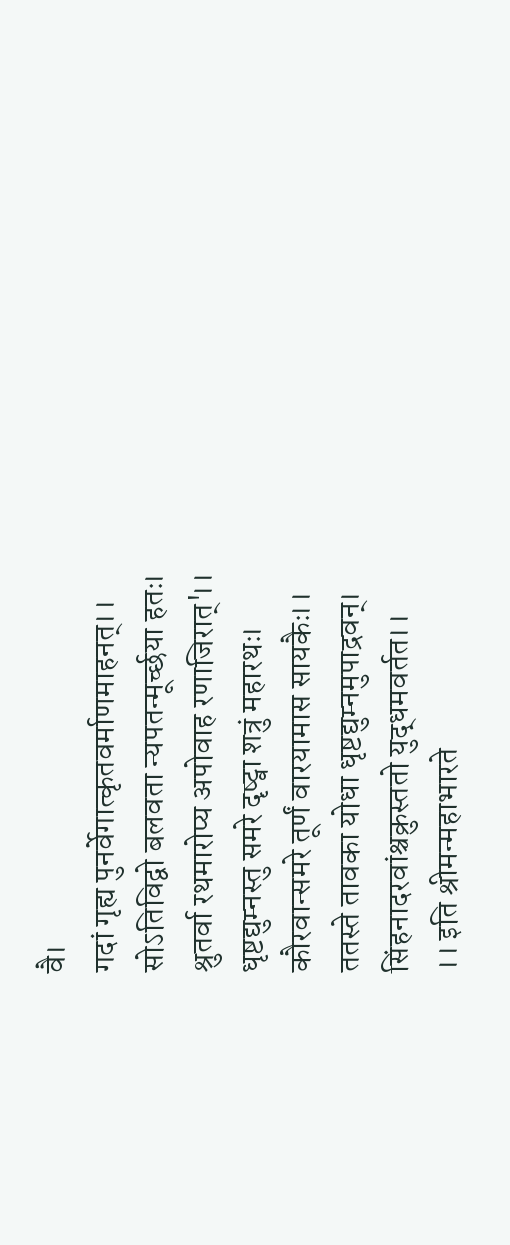वै।
गदां गृह्य पुनर्वेगात्कृतवर्माणमाहनत्।।
सोऽतिविद्वो बलवता न्यपतन्मूर्च्छया हतः।
श्रुतर्वा रथमारोप्य अपोवाह रणाजिरात्'।।
धृष्टद्युम्नस्तु समरे दृष्ट्वा शत्रुं महारथः।
कौरवान्समरे तूर्णं वारयामास सायकैः।।
ततस्ते तावका योधा धृष्टद्युम्नमुपाद्रवन्।
सिंहनादरवांश्चक्रुस्ततो युद्धमवर्तत।।
।। इति श्रीमन्महाभारते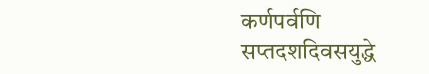कर्णपर्वणि
सप्तदशदिवसयुद्धे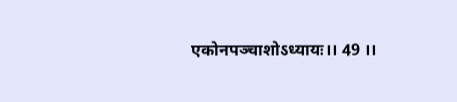एकोनपञ्चाशोऽध्यायः।। 49 ।।